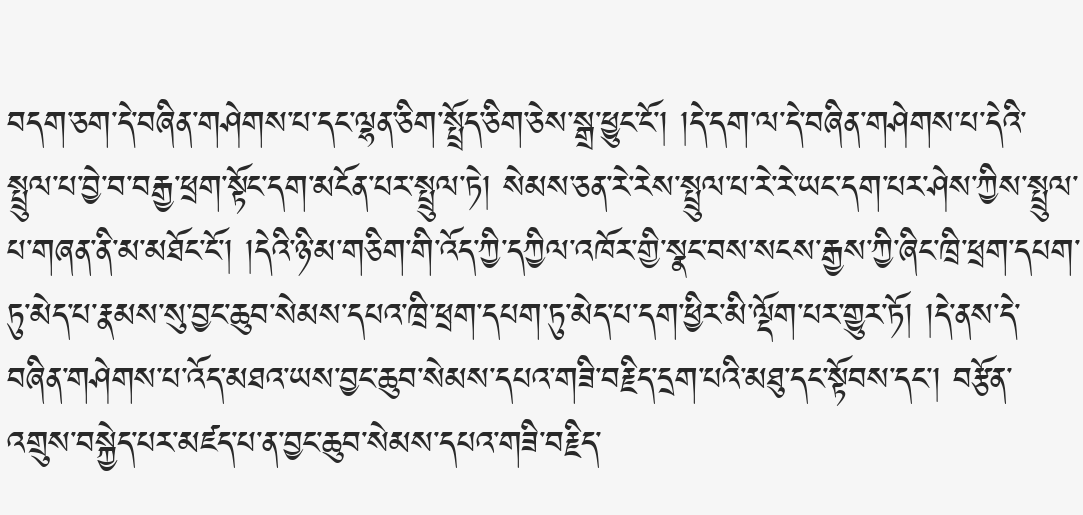བདག་ཅག་དེ་བཞིན་གཤེགས་པ་དང་ལྷན་ཅིག་སྤྲོད་ཅིག་ཅེས་སྒྲ་ཕྱུང་ངོ་། །དེ་དག་ལ་དེ་བཞིན་གཤེགས་པ་དེའི་སྤྲུལ་པ་བྱེ་བ་བརྒྱ་ཕྲག་སྟོང་དག་མངོན་པར་སྤྲུལ་ཏེ། སེམས་ཅན་རེ་རེས་སྤྲུལ་པ་རེ་རེ་ཡང་དག་པར་ཤེས་ཀྱིས་སྤྲུལ་པ་གཞན་ནི་མ་མཐོང་ངོ་། །དེའི་ཉི་མ་གཅིག་གི་འོད་ཀྱི་དཀྱིལ་འཁོར་གྱི་སྣང་བས་སངས་རྒྱས་ཀྱི་ཞིང་ཁྲི་ཕྲག་དཔག་ཏུ་མེད་པ་རྣམས་སུ་བྱང་ཆུབ་སེམས་དཔའ་ཁྲི་ཕྲག་དཔག་ཏུ་མེད་པ་དག་ཕྱིར་མི་ལྡོག་པར་གྱུར་ཏོ། །དེ་ནས་དེ་བཞིན་གཤེགས་པ་འོད་མཐའ་ཡས་བྱང་ཆུབ་སེམས་དཔའ་གཟི་བརྗིད་དྲག་པའི་མཐུ་དང་སྟོབས་དང་། བརྩོན་འགྲུས་བསྐྱེད་པར་མཛད་པ་ན་བྱང་ཆུབ་སེམས་དཔའ་གཟི་བརྗིད་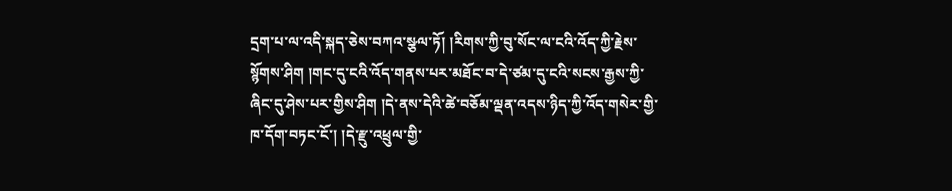དྲག་པ་ལ་འདི་སྐད་ཅེས་བཀའ་སྩལ་ཏོ། །རིགས་ཀྱི་བུ་སོང་ལ་ངའི་འོད་ཀྱི་རྗེས་སྙོགས་ཤིག །གང་དུ་ངའི་འོད་གནས་པར་མཐོང་བ་དེ་ཙམ་དུ་ངའི་སངས་རྒྱས་ཀྱི་ཞིང་དུ་ཤེས་པར་གྱིས་ཤིག །དེ་ནས་དེའི་ཚེ་བཅོམ་ལྡན་འདས་ཉིད་ཀྱི་འོད་གསེར་གྱི་ཁ་དོག་བཏང་ངོ་། །དེ་རྫུ་འཕྲུལ་གྱི་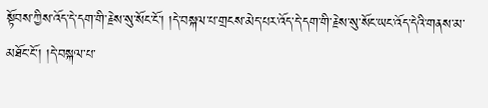སྟོབས་ཀྱིས་འོད་དེ་དག་གི་རྗེས་སུ་སོང་ངོ་། །དེ་བསྐལ་པ་གྲངས་མེད་པར་འོད་དེ་དག་གི་རྗེས་སུ་སོང་ཡང་འོད་དེའི་གནས་མ་མཐོང་ངོ་། །དེ་བསྐལ་པ་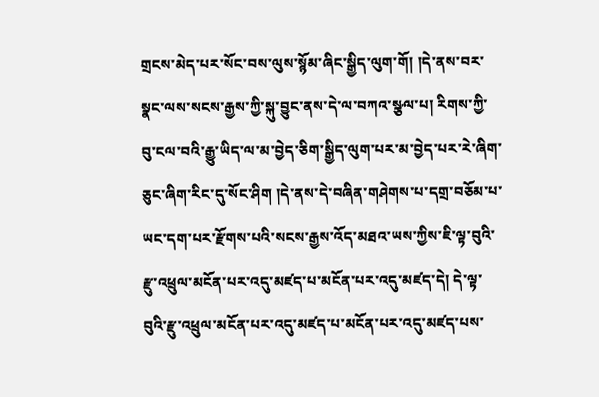གྲངས་མེད་པར་སོང་བས་ལུས་སྙོམ་ཞིང་སྒྱིད་ལུག་གོ། །དེ་ནས་བར་སྣང་ལས་སངས་རྒྱས་ཀྱི་སྐུ་བྱུང་ནས་དེ་ལ་བཀའ་སྩལ་པ། རིགས་ཀྱི་བུ་ངལ་བའི་རྒྱུ་ཡིད་ལ་མ་བྱེད་ཅིག་སྒྱིད་ལུག་པར་མ་བྱེད་པར་རེ་ཞིག་ཅུང་ཞིག་རིང་དུ་སོང་ཤིག །དེ་ནས་དེ་བཞིན་གཤེགས་པ་དགྲ་བཅོམ་པ་ཡང་དག་པར་རྫོགས་པའི་སངས་རྒྱས་འོད་མཐའ་ཡས་ཀྱིས་ཇི་ལྟ་བུའི་རྫུ་འཕྲུལ་མངོན་པར་འདུ་མཛད་པ་མངོན་པར་འདུ་མཛད་དེ། དེ་ལྟ་བུའི་རྫུ་འཕྲུལ་མངོན་པར་འདུ་མཛད་པ་མངོན་པར་འདུ་མཛད་པས་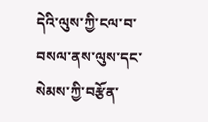དེའི་ལུས་ཀྱི་ངལ་བ་བསལ་ནས་ལུས་དང་སེམས་ཀྱི་བརྩོན་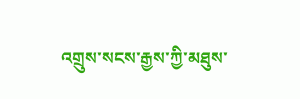འགྲུས་སངས་རྒྱས་ཀྱི་མཐུས་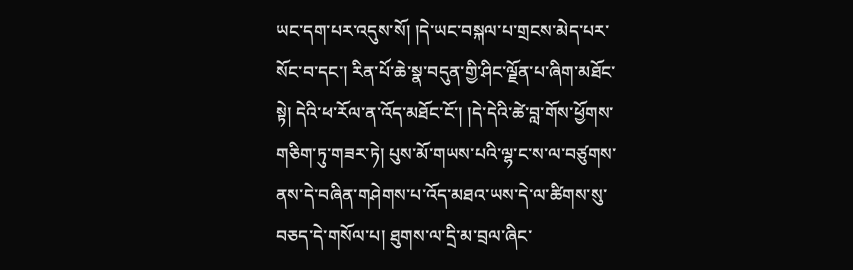ཡང་དག་པར་འདུས་སོ། །དེ་ཡང་བསྐལ་པ་གྲངས་མེད་པར་སོང་བ་དང་། རིན་པོ་ཆེ་སྣ་བདུན་གྱི་ཤིང་ལྗོན་པ་ཞིག་མཐོང་སྟེ། དེའི་ཕ་རོལ་ན་འོད་མཐོང་ངོ་། །དེ་དེའི་ཚེ་བླ་གོས་ཕྱོགས་གཅིག་ཏུ་གཟར་ཏེ། པུས་མོ་གཡས་པའི་ལྷ་ང་ས་ལ་བཙུགས་ནས་དེ་བཞིན་གཤེགས་པ་འོད་མཐའ་ཡས་དེ་ལ་ཚིགས་སུ་བཅད་དེ་གསོལ་པ། ཐུགས་ལ་དྲི་མ་བྲལ་ཞིང་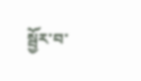སྦྱོར་བ་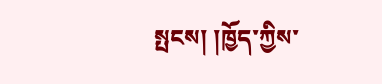སྤངས། །ཁྱོད་ཀྱིས་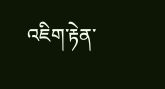འཇིག་རྟེན་